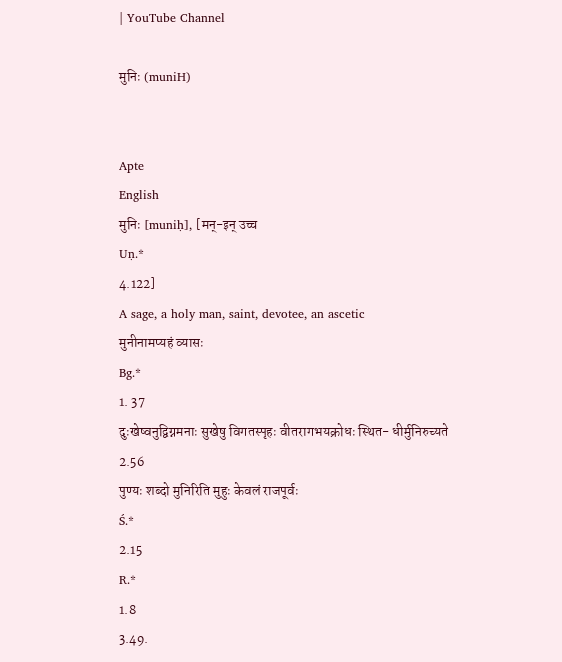| YouTube Channel

मुनिः (muniH)


Apte
English
मुनिः [muniḥ], [मन्-इन् उच्च
Uṇ.*
4.122]
A sage, a holy man, saint, devotee, an ascetic
मुनीनामप्यहं व्यासः
Bg.*
1. 37
दुःखेष्वनुद्विग्नमनाः सुखेषु विगतस्पृहः वीतरागभयक्रोधः स्थित- धीर्मुनिरुच्यते 2.56
पुण्यः शब्दो मुनिरिति मुहुः केवलं राजपूर्वः
Ś.*
2.15
R.*
1.8
3.49.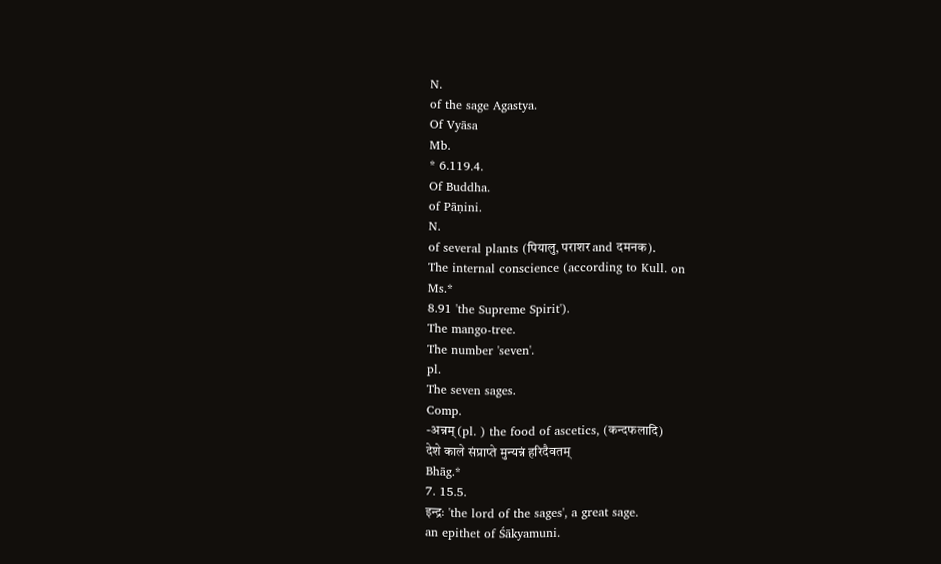N.
of the sage Agastya.
Of Vyāsa
Mb.
* 6.119.4.
Of Buddha.
of Pāṇini.
N.
of several plants (पियालु, पराशर and दमनक).
The internal conscience (according to Kull. on
Ms.*
8.91 'the Supreme Spirit').
The mango-tree.
The number 'seven'.
pl.
The seven sages.
Comp.
-अन्नम् (pl. ) the food of ascetics, (कन्दफलादि)
देशे काले संप्राप्ते मुन्यन्नं हरिदैवतम्
Bhāg.*
7. 15.5.
इन्द्रः 'the lord of the sages', a great sage.
an epithet of Śākyamuni.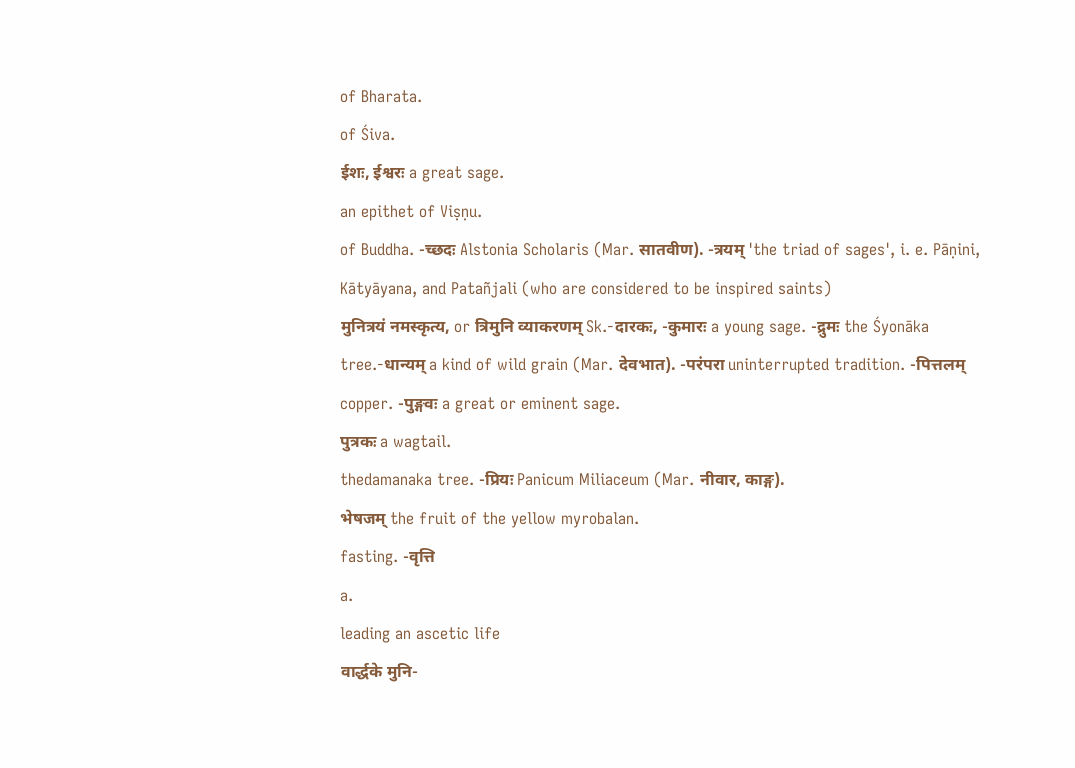of Bharata.
of Śiva.
ईशः, ईश्वरः a great sage.
an epithet of Viṣṇu.
of Buddha. -च्छदः Alstonia Scholaris (Mar. सातवीण). -त्रयम् 'the triad of sages', i. e. Pāṇini, Kātyāyana, and Patañjali (who are considered to be inspired saints)
मुनित्रयं नमस्कृत्य, or त्रिमुनि व्याकरणम् Sk.-दारकः, -कुमारः a young sage. -द्रुमः the Śyonāka tree.-धान्यम् a kind of wild grain (Mar. देवभात). -परंपरा uninterrupted tradition. -पित्तलम् copper. -पुङ्गवः a great or eminent sage.
पुत्रकः a wagtail.
thedamanaka tree. -प्रियः Panicum Miliaceum (Mar. नीवार, काङ्ग).
भेषजम् the fruit of the yellow myrobalan.
fasting. -वृत्ति
a.
leading an ascetic life
वार्द्धके मुनि-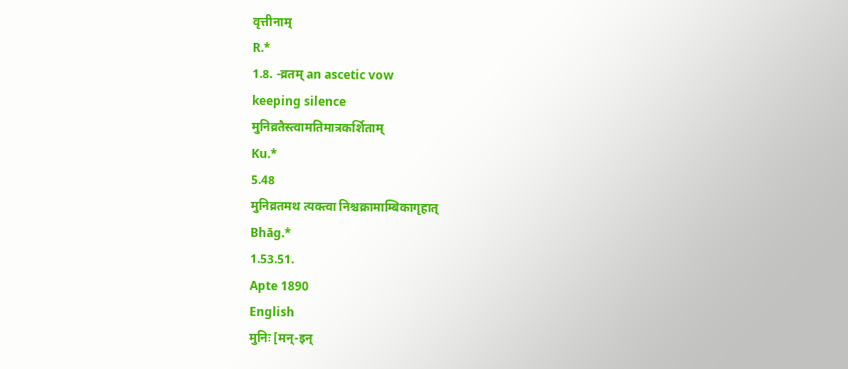वृत्तीनाम्
R.*
1.8. -व्रतम् an ascetic vow
keeping silence
मुनिव्रतैस्त्वामतिमात्रकर्शिताम्
Ku.*
5.48
मुनिव्रतमथ त्यक्त्वा निश्चक्रामाम्बिकागृहात्
Bhāg.*
1.53.51.
Apte 1890
English
मुनिः [मन्-इन्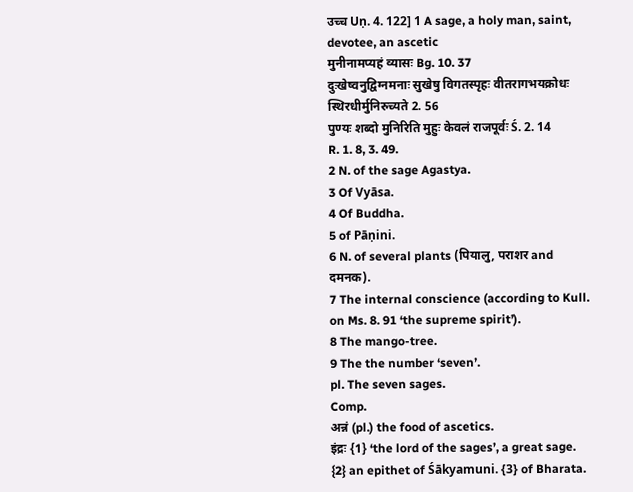उच्च Uṇ. 4. 122] 1 A sage, a holy man, saint, devotee, an ascetic
मुनीनामप्यहं व्यासः Bg. 10. 37
दुःखेष्वनुद्विग्नमनाः सुखेषु विगतस्पृहः वीतरागभयक्रोधः स्थिरधीर्मुनिरुच्यते 2. 56
पुण्यः शब्दो मुनिरिति मुहुः केवलं राजपूर्वः Ś. 2. 14
R. 1. 8, 3. 49.
2 N. of the sage Agastya.
3 Of Vyāsa.
4 Of Buddha.
5 of Pāṇini.
6 N. of several plants (पियालु, पराशर and दमनक).
7 The internal conscience (according to Kull. on Ms. 8. 91 ‘the supreme spirit’).
8 The mango-tree.
9 The the number ‘seven’.
pl. The seven sages.
Comp.
अन्नं (pl.) the food of ascetics.
इंद्रः {1} ‘the lord of the sages’, a great sage. {2} an epithet of Śākyamuni. {3} of Bharata.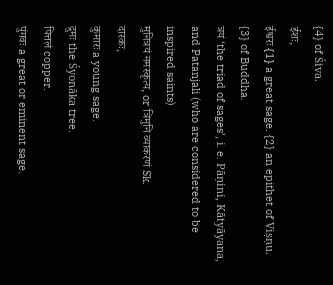{4} of Śiva.
ईशः,
ईश्वरः {1} a great sage. {2} an epithet of Viṣṇu. {3} of Buddha.
त्रयं ‘the triad of sages’, i. e. Pāṇini, Kātyāyana, and Patanjali (who are considered to be inspired saints)
मुनित्रयं नमस्कृत्य, or त्रिमुनि व्याकरणं Sk.
दारकः,
कुमारः a young sage.
द्रुमः the Śyonāka tree.
पित्तलं copper.
पुंगवः a great or eminent sage.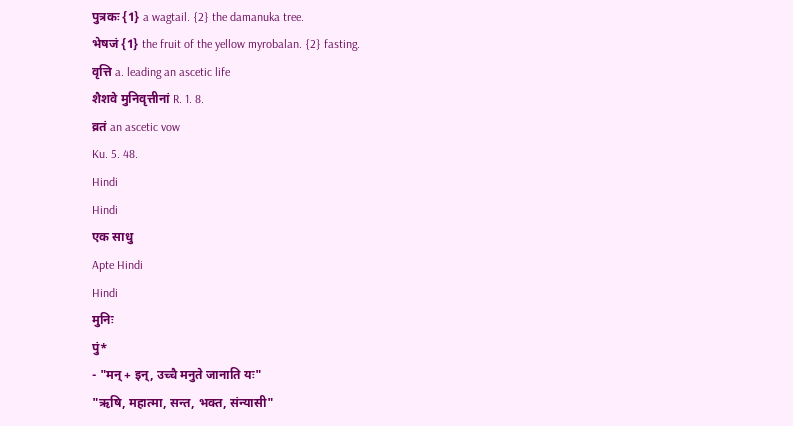पुत्रकः {1} a wagtail. {2} the damanuka tree.
भेषजं {1} the fruit of the yellow myrobalan. {2} fasting.
वृत्ति a. leading an ascetic life
शैशवे मुनिवृत्तीनां R. 1. 8.
व्रतं an ascetic vow
Ku. 5. 48.
Hindi
Hindi
एक साधु
Apte Hindi
Hindi
मुनिः
पुं*
- "मन् + इन्, उच्चै मनुते जानाति यः"
"ऋषि, महात्मा, सन्त, भक्त, संन्यासी"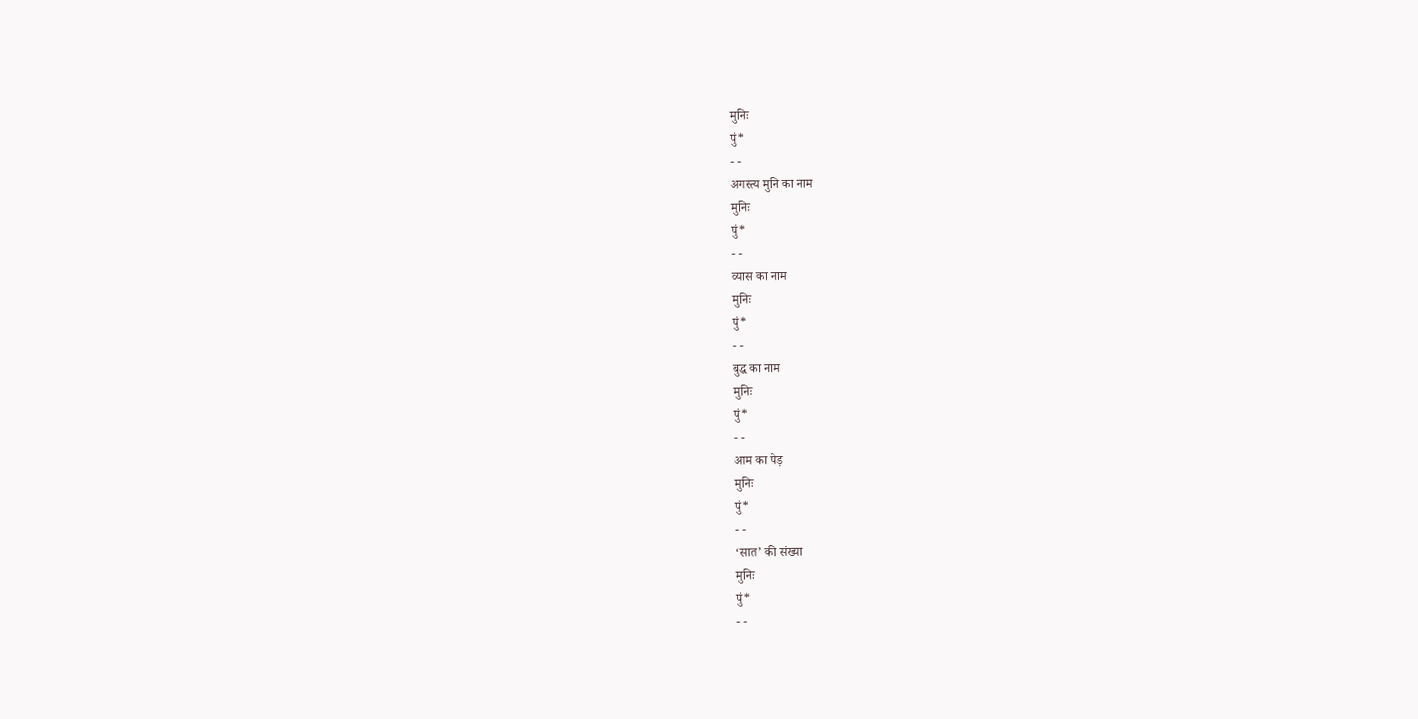मुनिः
पुं*
- -
अगस्त्य मुनि का नाम
मुनिः
पुं*
- -
व्यास का नाम
मुनिः
पुं*
- -
बुद्ध का नाम
मुनिः
पुं*
- -
आम का पेड़
मुनिः
पुं*
- -
‘सात’ की संख्या
मुनिः
पुं*
- -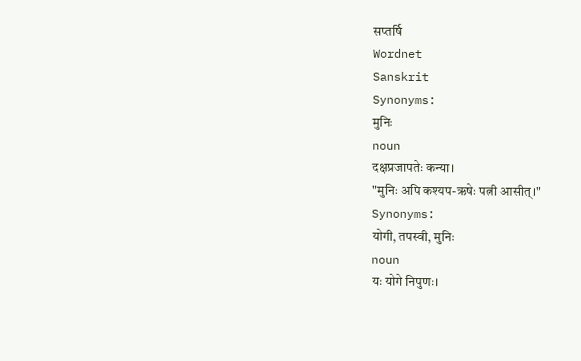सप्तर्षि
Wordnet
Sanskrit
Synonyms:
मुनिः
noun
दक्षप्रजापतेः कन्या।
"मुनिः अपि कश्यप-ऋषेः पत्नी आसीत्।"
Synonyms:
योगी, तपस्वी, मुनिः
noun
यः योगे निपुणः।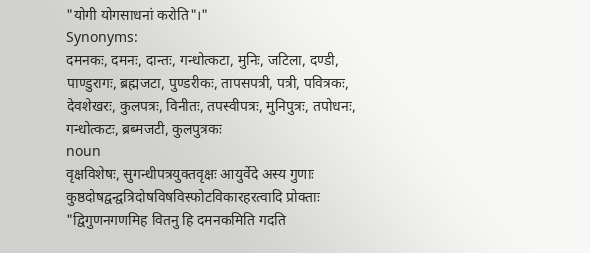"योगी योगसाधनां करोति"।"
Synonyms:
दमनकः, दमनः, दान्तः, गन्धोत्कटा, मुनिः, जटिला, दण्डी, पाण्डुरागः, ब्रह्मजटा, पुण्डरीकः, तापसपत्री, पत्री, पवित्रकः, देवशेखरः, कुलपत्रः, विनीतः, तपस्वीपत्रः, मुनिपुत्रः, तपोधनः, गन्धोत्कटः, ब्रब्मजटी, कुलपुत्रकः
noun
वृक्षविशेषः, सुगन्धीपत्रयुक्तवृक्षः आयुर्वेदे अस्य गुणाः कुष्ठदोषद्वन्द्वत्रिदोषविषविस्फोटविकारहरत्वादि प्रोक्ताः
"द्विगुणनगणमिह वितनु हि दमनकमिति गदति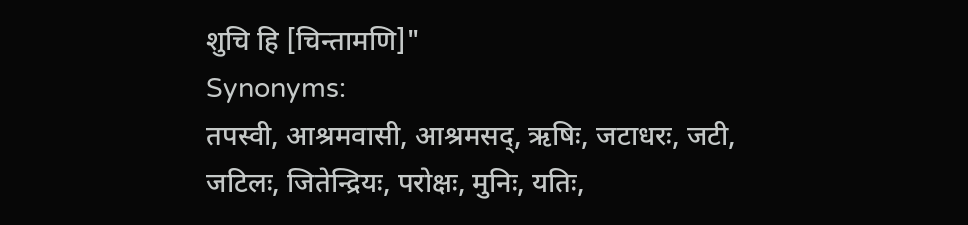शुचि हि [चिन्तामणि]"
Synonyms:
तपस्वी, आश्रमवासी, आश्रमसद्, ऋषिः, जटाधरः, जटी, जटिलः, जितेन्द्रियः, परोक्षः, मुनिः, यतिः,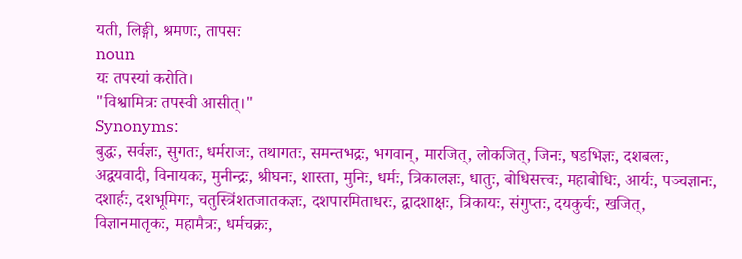यती, लिङ्गी, श्रमणः, तापसः
noun
यः तपस्यां करोति।
"विश्वामित्रः तपस्वी आसीत्।"
Synonyms:
बुद्धः, सर्वज्ञः, सुगतः, धर्मराजः, तथागतः, समन्तभद्रः, भगवान्, मारजित्, लोकजित्, जिनः, षडभिज्ञः, दशबलः, अद्वयवादी, विनायकः, मुनीन्द्रः, श्रीघनः, शास्ता, मुनिः, धर्मः, त्रिकालज्ञः, धातुः, बोधिसत्त्वः, महाबोधिः, आर्यः, पञ्चज्ञानः, दशार्हः, दशभूमिगः, चतुस्त्रिंशतजातकज्ञः, दशपारमिताधरः, द्वादशाक्षः, त्रिकायः, संगुप्तः, दयकुर्चः, खजित्, विज्ञानमातृकः, महामैत्रः, धर्मचक्रः,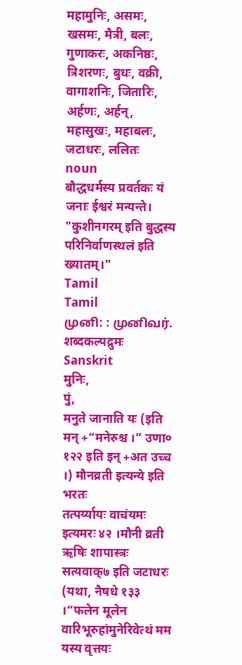महामुनिः, असमः, खसमः, मैत्री, बलः, गुणाकरः, अकनिष्ठः, त्रिशरणः, बुधः, वक्री, वागाशनिः, जितारिः, अर्हणः, अर्हन्, महासुखः, महाबलः, जटाधरः, ललितः
noun
बौद्धधर्मस्य प्रवर्तकः यं जनाः ईश्वरं मन्यन्ते।
"कुशीनगरम् इति बुद्धस्य परिनिर्वाणस्थलं इति ख्यातम्।"
Tamil
Tamil
முனி: : முனிவர்.
शब्दकल्पद्रुमः
Sanskrit
मुनिः,
पुं,
मनुते जानाति यः (इति मन् +“मनेरुश्च ।” उणा० १२२ इति इन् +अत उच्च ।) मौनव्रती इत्यन्ये इति भरतः
तत्पर्य्यायः वाचंयमः इत्यमरः ४२ ।मौनी व्रती ऋषिः शापास्त्रः सत्यवाक्७ इति जटाधरः
(यथा, नैषधे १३३ ।“फलेन मूलेन वारिभूरुहांमुनेरिवेत्थं मम यस्य वृत्तयः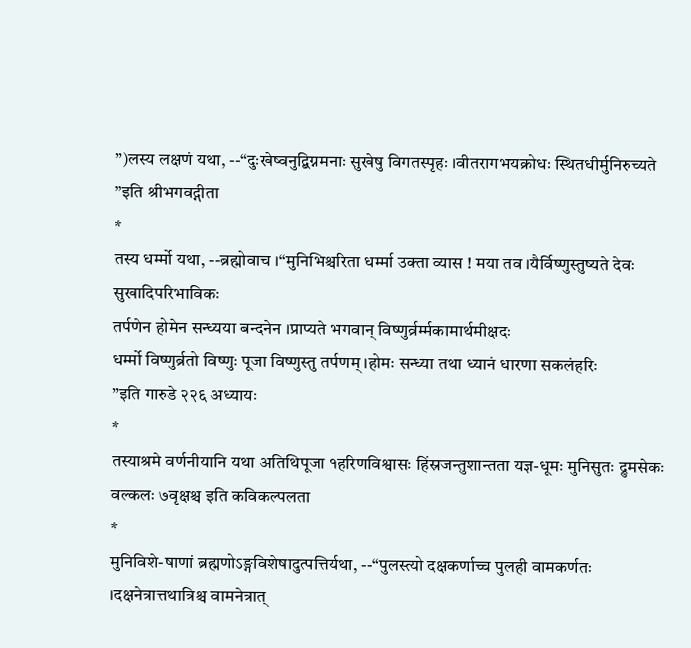”)लस्य लक्षणं यथा, --“दुःखेष्वनुद्बिग्नमनाः सुखेषु विगतस्पृहः ।वीतरागभयक्रोधः स्थितधीर्मुनिरुच्यते
”इति श्रीभगवद्गीता
*
तस्य धर्म्मो यथा, --ब्रह्मोवाच ।“मुनिभिश्चरिता धर्म्मा उक्ता व्यास ! मया तव ।यैर्विष्णुस्तुष्यते देवः सुखादिपरिभाविकः
तर्पणेन होमेन सन्ध्यया बन्दनेन ।प्राप्यते भगवान् विष्णुर्व्रर्म्मकामार्थमीक्षदः
धर्म्मो विष्णुर्ब्रतो विष्णुः पूजा विष्णुस्तु तर्पणम् ।होमः सन्ध्या तथा ध्यानं धारणा सकलंहरिः
”इति गारुडे २२६ अध्यायः
*
तस्याश्रमे वर्णनीयानि यथा अतिथिपूजा १हरिणविश्वासः हिंस्रजन्तुशान्तता यज्ञ-धूमः मुनिसुतः द्रुमसेकः वल्कलः ७वृक्षश्च इति कविकल्पलता
*
मुनिविशे-षाणां ब्रह्मणोऽङ्गविशेषादुत्पत्तिर्यथा, --“पुलस्त्यो दक्षकर्णाच्च पुलही वामकर्णतः ।दक्षनेत्रात्तथात्रिश्च वामनेत्रात्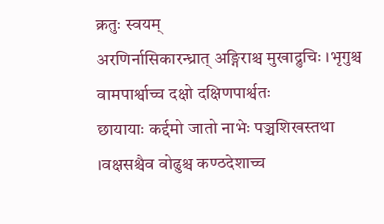क्रतुः स्वयम्
अरणिर्नासिकारन्ध्रात् अङ्गिराश्च मुखाद्रुचिः ।भृगुश्च वामपार्श्वाच्च दक्षो दक्षिणपार्श्वतः
छायायाः कर्द्दमो जातो नाभेः पञ्चशिखस्तथा ।वक्षसश्चैव वोढुश्च कण्ठदेशाच्च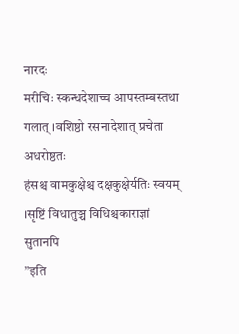नारदः
मरीचिः स्कन्धदेशाच्च आपस्तम्बस्तथा गलात् ।वशिष्ठो रसनादेशात् प्रचेता अधरोष्ठतः
हंसश्च वामकुक्षेश्च दक्षकुक्षेर्यतिः स्वयम् ।सृष्टिं विधातुञ्च विधिश्चकाराज्ञां सुतानपि
”इति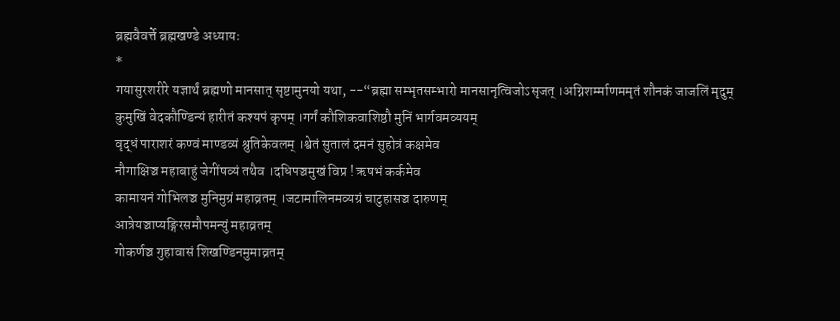ब्रह्मवैवर्त्ते ब्रह्मखण्डे अध्यायः
*
गयासुरशरीरे यज्ञार्थं ब्रह्मणो मानसात् सृष्टामुनयो यथा, --“ब्रह्मा सम्भृतसम्भारो मानसानृत्विजोऽसृजत् ।अग्निशर्म्माणममृतं शौनकं जाजलिं मृदुम्
कुमुखिं वेदकौण्डिन्यं हारीतं कश्यपं कृपम् ।गर्गं कौशिकवाशिष्ठौ मुनिं भार्गवमव्ययम्
वृद्धं पाराशरं कण्वं माण्डव्यं श्रुतिकेवलम् ।श्वेतं सुतालं दमनं सुहोत्रं कक्षमेव
नौगाक्षिञ्च महाबाहुं जेगींषव्यं तथैव ।दधिपञ्चमुखं विप्र ! ऋषभं कर्कमेव
कामायनं गोभिलञ्च मुनिमुग्रं महाव्रतम् ।जटामालिनमव्यग्रं चाटुहासञ्च दारुणम्
आत्रेयञ्चाप्यङ्गिरसमौपमन्युं महाव्रतम्
गोकर्णञ्च गुहावासं शिखण्डिनमुमाव्रतम्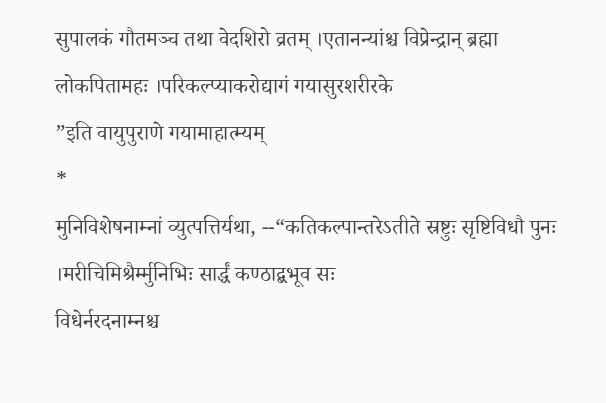सुपालकं गौतमञ्च तथा वेदशिरो व्रतम् ।एतानन्यांश्च विप्रेन्द्रान् ब्रह्मा लोकपितामहः ।परिकल्प्याकरोद्यागं गयासुरशरीरके
”इति वायुपुराणे गयामाहात्म्यम्
*
मुनिविशेषनाम्नां व्युत्पत्तिर्यथा, --“कतिकल्पान्तरेऽतीते स्रष्टुः सृष्टिविधौ पुनः ।मरीचिमिश्रैर्म्मुनिभिः सार्द्धं कण्ठाद्बभूव सः
विधेर्नरदनाम्नश्च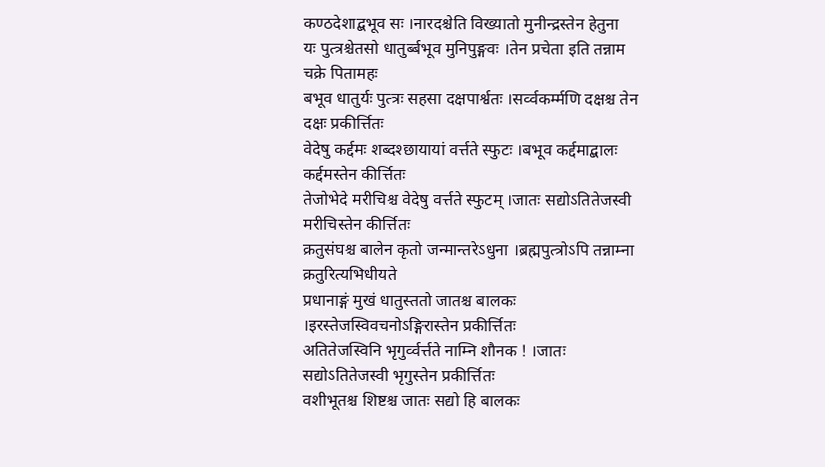कण्ठदेशाद्बभूव सः ।नारदश्चेति विख्यातो मुनीन्द्रस्तेन हेतुना
यः पुत्त्रश्चेतसो धातुर्ब्बभूव मुनिपुङ्गवः ।तेन प्रचेता इति तन्नाम चक्रे पितामहः
बभूव धातुर्यः पुत्त्रः सहसा दक्षपार्श्वतः ।सर्व्वकर्म्मणि दक्षश्च तेन दक्षः प्रकीर्त्तितः
वेदेषु कर्द्दमः शब्दश्छायायां वर्त्तते स्फुटः ।बभूव कर्द्दमाद्बालः कर्द्दमस्तेन कीर्त्तितः
तेजोभेदे मरीचिश्च वेदेषु वर्त्तते स्फुटम् ।जातः सद्योऽतितेजस्वी मरीचिस्तेन कीर्त्तितः
क्रतुसंघश्च बालेन कृतो जन्मान्तरेऽधुना ।ब्रह्मपुत्त्रोऽपि तन्नाम्ना क्रतुरित्यभिधीयते
प्रधानाङ्गं मुखं धातुस्ततो जातश्च बालकः ।इरस्तेजस्विवचनोऽङ्गिरास्तेन प्रकीर्त्तितः
अतितेजस्विनि भृगुर्व्वर्त्तते नाम्नि शौनक ! ।जातः सद्योऽतितेजस्वी भृगुस्तेन प्रकीर्त्तितः
वशीभूतश्च शिष्टश्च जातः सद्यो हि बालकः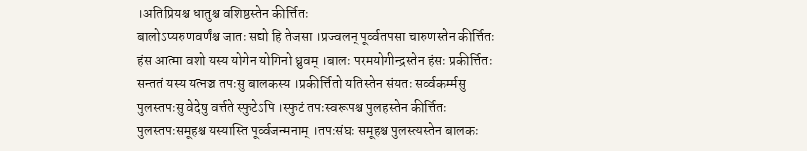।अतिप्रियश्च धातुश्च वशिष्ठस्तेन कीर्त्तितः
बालोऽप्यरुणवर्णंश्च जातः सद्यो हि तेजसा ।प्रज्वलन् पूर्व्वतपसा चारुणस्तेन कीर्त्तितः
हंस आत्मा वशो यस्य योगेन योगिनो ध्रुवम् ।बालः परमयोगीन्द्रस्तेन हंसः प्रकीर्त्तितः
सन्ततं यस्य यत्नञ्च तपःसु बालकस्य ।प्रकीर्त्तितो यतिस्तेन संयतः सर्व्वकर्म्मसु
पुलस्तपःसु वेदेषु वर्त्तते स्फुटेऽपि ।स्फुटं तपःस्वरूपश्च पुलहस्तेन कीर्त्तितः
पुलस्तपःसमूहश्च यस्यास्ति पूर्व्वजन्मनाम् ।तपःसंघः समूहश्च पुलस्त्यस्तेन बालकः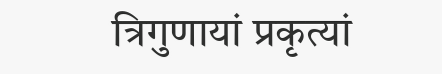त्रिगुणायां प्रकृत्यां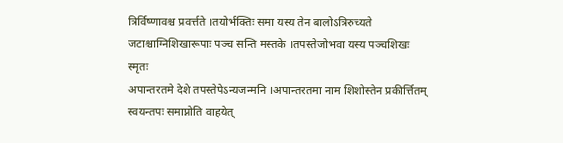त्रिर्विष्णावश्च प्रवर्त्तते ।तयोर्भक्तिः समा यस्य तेन बालोऽत्रिरुच्यते
जटाश्चाग्निशिखारूपाः पञ्च सन्ति मस्तके ।तपस्तेजोभवा यस्य पञ्चशिखः स्मृतः
अपान्तरतमे देशे तपस्तेपेऽन्यजन्मनि ।अपान्तरतमा नाम शिशोस्तेन प्रकीर्त्तितम्
स्वयन्तपः समाप्नोति वाहयेत्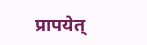प्रापयेत्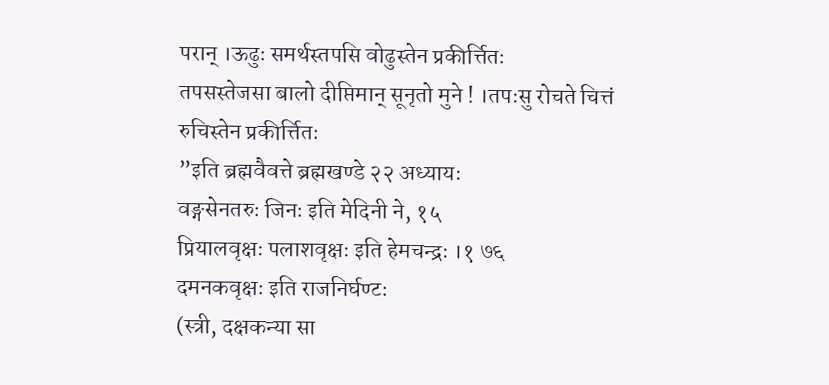परान् ।ऊढुः समर्थस्तपसि वोढुस्तेन प्रकीर्त्तितः
तपसस्तेजसा बालो दीप्तिमान् सूनृतो मुने ! ।तपःसु रोचते चित्तं रुचिस्तेन प्रकीर्त्तितः
”इति ब्रह्मवैवत्ते ब्रह्मखण्डे २२ अध्यायः
वङ्गसेनतरुः जिनः इति मेदिनी ने, १५
प्रियालवृक्षः पलाशवृक्षः इति हेमचन्द्रः ।१ ७६
दमनकवृक्षः इति राजनिर्घण्टः
(स्त्री, दक्षकन्या सा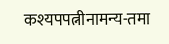कश्यपपत्नीनामन्य-तमा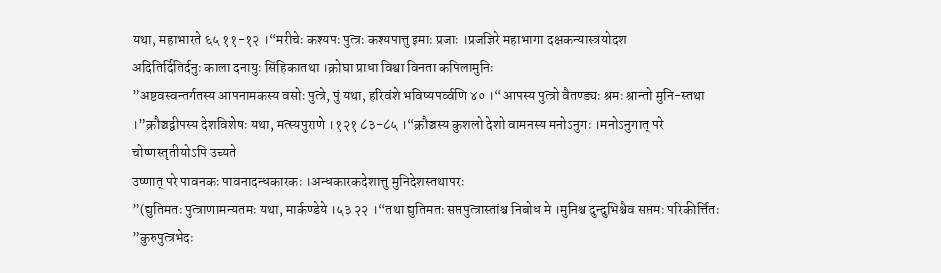यथा, महाभारते ६५ ११-१२ ।“मरीचेः कश्यपः पुत्त्रः कश्यपात्तु इमाः प्रजाः ।प्रजज्ञिरे महाभागा दक्षकन्यास्त्रयोदश
अदितिर्दितिर्दनुः काला दनायुः सिंहिकातथा ।क्रोघा प्राधा विश्वा विनता कपिलामुनिः
”अष्टवस्वन्तर्गतस्य आपनामकस्य वसोः पुत्त्रे, पुं यथा, हरिवंशे भविष्यपर्व्वणि ४० ।“आपस्य पुत्त्रो वैतण्ड्यः श्रमः श्रान्तो मुनि-स्तथा ।”क्रौञ्चद्वीपस्य देशविशेषः यथा, मत्स्यपुराणे ।१२१ ८३-८५ ।“क्रौञ्चस्य कुशलो देशो वामनस्य मनोऽनुगः ।मनोऽनुगात् परे चोष्णस्तृतीयोऽपि उच्यते
उष्णात् परे पावनकः पावनादन्धकारकः ।अन्धकारकदेशात्तु मुनिदेशस्तथापरः
”(द्युतिमतः पुत्त्राणामन्यतमः यथा, मार्कण्डेये ।५३ २२ ।“तथा द्युतिमतः सप्तपुत्त्रास्तांश्च निबोध मे ।मुनिश्च दुन्दुभिश्चैव सप्तमः परिकीर्त्तितः
”कुरुपुत्त्रभेदः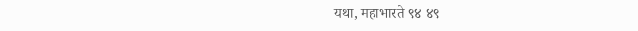यथा, महाभारते ९४ ४९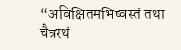“अविक्षितमभिष्वस्तं तथा चैत्ररथं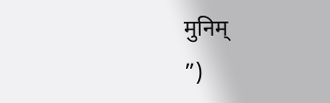मुनिम्
”)